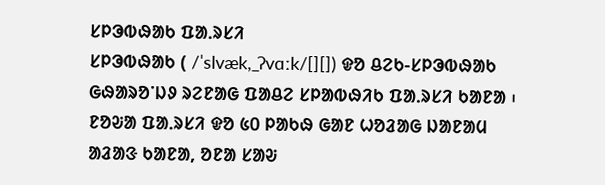ᱥᱞᱳᱵᱷᱟᱠ ᱯᱟᱹᱨᱥᱤ
ᱥᱞᱳᱵᱷᱟᱠ ( /ˈslvæk,_ʔvɑːk/[][]) ᱫᱚ ᱪᱮᱠ-ᱥᱞᱳᱵᱷᱟᱠ ᱜᱷᱟᱨᱚᱸᱡᱽ ᱨᱮᱱᱟᱜ ᱯᱟᱪᱮ ᱥᱞᱟᱵᱷᱤᱠ ᱯᱟᱹᱨᱥᱤ ᱠᱟᱱᱟ ᱾ ᱱᱚᱶᱟ ᱯᱟᱹᱨᱥᱤ ᱫᱚ ᱕᱐ ᱞᱟᱠᱷ ᱜᱟᱱ ᱦᱚᱲᱟᱜ ᱡᱟᱱᱟᱢ ᱟᱲᱟᱝ ᱠᱟᱱᱟ, ᱚᱱᱟ ᱥᱟᱶ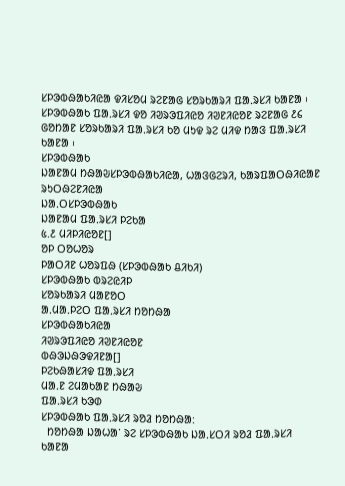ᱥᱞᱳᱵᱷᱟᱠᱤᱭᱟ ᱫᱤᱥᱚᱢ ᱨᱮᱱᱟᱜ ᱥᱚᱨᱠᱟᱨᱤ ᱯᱟᱹᱨᱥᱤ ᱠᱟᱱᱟ ᱾ ᱥᱞᱳᱵᱷᱟᱠ ᱯᱟᱹᱨᱥᱤ ᱫᱚ ᱤᱣᱨᱳᱯᱤᱭᱚ ᱤᱣᱱᱤᱭᱚᱱ ᱨᱮᱱᱟᱜ ᱒᱔ ᱜᱚᱴᱟᱱ ᱥᱚᱨᱠᱟᱨᱤ ᱯᱟᱹᱨᱥᱤ ᱠᱚ ᱢᱩᱫ ᱨᱮ ᱢᱤᱫ ᱴᱟᱝ ᱯᱟᱹᱨᱥᱤ ᱠᱟᱱᱟ ᱾
ᱥᱞᱳᱵᱷᱟᱠ
ᱡᱟᱱᱟᱢ ᱴᱷᱟᱶᱥᱞᱳᱵᱷᱟᱠᱤᱭᱟ, ᱦᱟᱝᱜᱮᱨᱤ, ᱠᱟᱨᱯᱟᱛᱷᱤᱭᱟᱱ ᱨᱩᱛᱷᱮᱱᱤᱭᱟ
ᱡᱟᱹᱛᱥᱞᱳᱵᱷᱟᱠ
ᱡᱟᱱᱟᱢ ᱯᱟᱹᱨᱥᱤ ᱞᱮᱠᱟ
᱕.᱒ ᱢᱤᱞᱤᱭᱚᱱ[]
ᱚᱞ ᱛᱚᱦᱚᱨ
ᱞᱟᱛᱤᱱ ᱦᱚᱨᱯᱷ (ᱥᱞᱳᱵᱷᱟᱠ ᱪᱤᱠᱤ)
ᱥᱞᱳᱵᱷᱟᱠ ᱵᱨᱮᱭᱤᱞ
ᱥᱚᱨᱠᱟᱨᱤ ᱢᱟᱱᱚᱛ
ᱟᱹᱢᱟᱹᱞᱮᱛ ᱯᱟᱹᱨᱥᱤ ᱴᱚᱴᱷᱟ
ᱥᱞᱳᱵᱷᱟᱠᱤᱭᱟ
ᱤᱣᱨᱳᱯᱤᱭᱚ ᱤᱣᱱᱤᱭᱚᱱ
ᱵᱷᱳᱡᱷᱳᱫᱤᱱᱟ[]
ᱞᱮᱠᱷᱟᱥᱤᱫ ᱯᱟᱹᱨᱥᱤ
ᱢᱟᱹᱱ ᱮᱢᱟᱠᱟᱱ ᱴᱷᱟᱶ
ᱯᱟᱹᱨᱥᱤ ᱠᱳᱰ
ᱥᱞᱳᱵᱷᱟᱠ ᱯᱟᱹᱨᱥᱤ ᱨᱚᱲ ᱴᱚᱴᱷᱟ:
  ᱴᱚᱴᱷᱟ ᱡᱟᱦᱟᱸ ᱨᱮ ᱥᱞᱳᱵᱷᱟᱠ ᱡᱟᱹᱥᱛᱤ ᱨᱚᱲ ᱯᱟᱹᱨᱥᱤ ᱠᱟᱱᱟ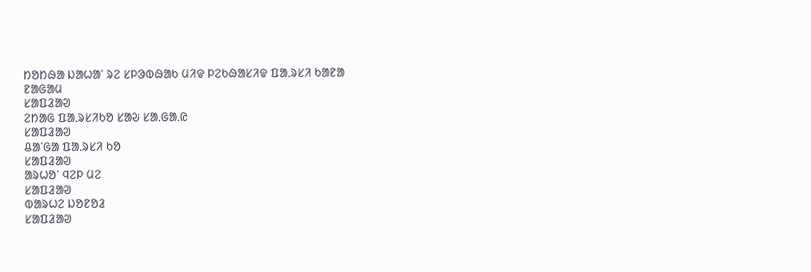ᱴᱚᱴᱷᱟ ᱡᱟᱦᱟᱸ ᱨᱮ ᱥᱞᱳᱵᱷᱟᱠ ᱢᱤᱫ ᱞᱮᱠᱷᱟᱥᱤᱫ ᱯᱟᱹᱨᱥᱤ ᱠᱟᱱᱟ
ᱱᱟᱜᱟᱢ
ᱥᱟᱯᱲᱟᱣ
ᱮᱴᱟᱜ ᱯᱟᱹᱨᱥᱤᱠᱚ ᱥᱟᱶ ᱥᱟᱹᱜᱟᱹᱭ
ᱥᱟᱯᱲᱟᱣ
ᱪᱟᱸᱜᱟ ᱯᱟᱹᱨᱥᱤ ᱠᱚ
ᱥᱟᱯᱲᱟᱣ
ᱟᱨᱦᱚᱸ ᱧᱮᱞ ᱢᱮ
ᱥᱟᱯᱲᱟᱣ
ᱵᱟᱨᱦᱮ ᱡᱚᱱᱚᱲ
ᱥᱟᱯᱲᱟᱣ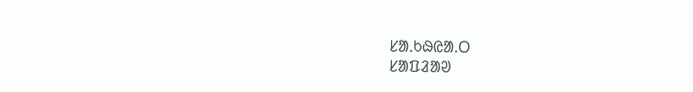ᱥᱟᱹᱠᱷᱭᱟᱹᱛ
ᱥᱟᱯᱲᱟᱣ